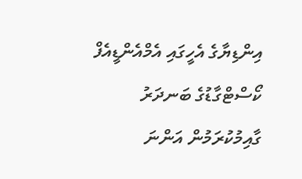އިންޑިޔާގެ އެހީގައި އެމްއެންޑީއެފް ކޯސްޓްގާޑުގެ ބަނދަރު ގާއިމުކުރަމުން އަންނަ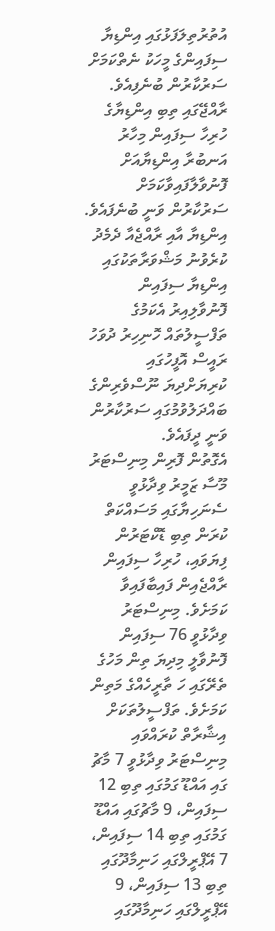އުތުރުތިލަފަޅުގައި އިންޑިޔާ ސިފައިންގެ މީހަކު ނެތްކަމަށް ސަރުކާރުން ބުނެފިއެވެ.
ރާއްޖޭގައި ތިބި އިންޑިޔާގެ ހުރިހާ ސިފައިން މިހާރު އަނބުރާ އިންޑިޔާއަށް ފޮނުވާލާފައިވާކަމަށް ސަރުކާރުން ވަނީ ބުނެފައެވެ. އިންޑިޔާ އާއި ރާއްޖެއާ ދެމެދު ކުރެވުނު މަޝްވަރާތަކުގައި އިންޑިޔާ ސިފައިން ފޮނުވާލިއިރު އެކަމުގެ ތަފްސީލުތައް ހޮނިހިރު ދުވަހު ރައީސް އޮފީހުގައި ކުރިޔަށްދިޔަ ނޫސްވެރިންގެ ބައްދަލުވުމުގައި ސަރުކާރުން ވަނީ ދީފައެވެ.
އެގޮތުން ފޮރިން މިނިސްޓަރު މޫސާ ޒަމީރު ވިދާޅުވީ ސެނަހިޔާގައި މަސައްކަތް ކުރަން ތިބި ޑޮކްޓަރުން ފިޔަވައި، ހުރިހާ ސިފައިން ރާއްޖެއިން ފައިބާފައިވާ ކަމަށެވެ. މިނިސްޓަރު ވިދާޅުވީ 76 ސިފައިން ފޮނުވާލީ މިދިޔަ ތިން މަހުގެ ތެރޭގައި ހަ ތާރީހެއްގެ މަތިން ކަމަށެވެ. ތަފްސީލުތަކަށް އިޝާރާތް ކުރައްވައި މިނިސްޓަރު ވިދާޅުވީ 7 މާޗު ގައި އައްޑޫ ގަމުގައި ތިބި 12 ސިފައިން، 9 މާޗުގައި އައްޑޫ ގަމުގައި ތިބި 14 ސިފައިން، 7 އޭޕްރީލްގައި ހަނިމާދޫގައި ތިބި 13 ސިފައިން، 9 އޭޕްރީލްގައި ހަނިމާދޫގައި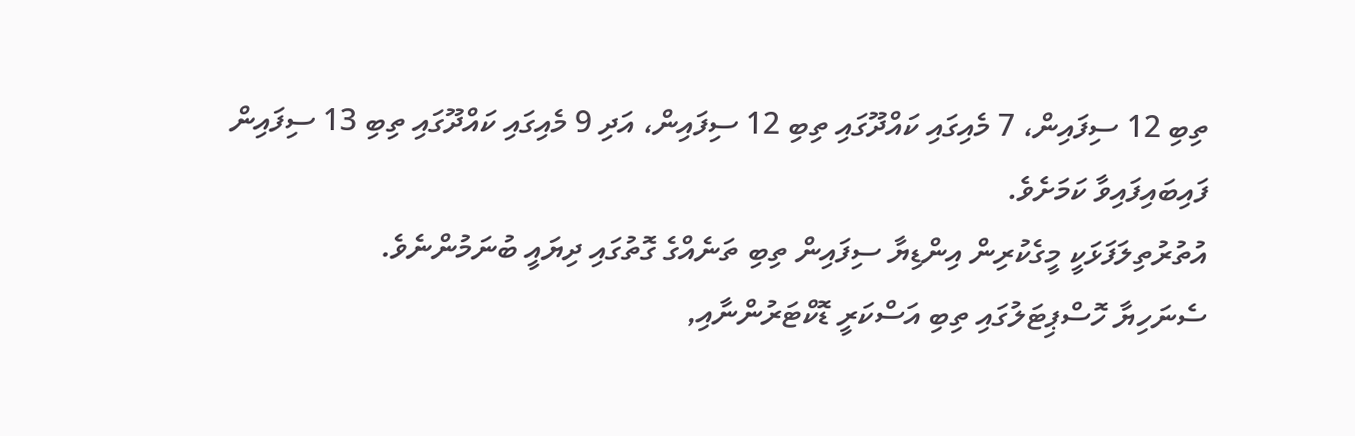ތިބި 12 ސިފައިން، 7 މެއިގައި ކައްދޫގައި ތިބި 12 ސިފައިން، އަދި 9 މެއިގައި ކައްދޫގައި ތިބި 13 ސިފައިން ފައިބައިފައިވާ ކަމަށެވެ.
އުތުރުތިލަފަޅަކީ މީގެކުރިން އިންޑިޔާ ސިފައިން ތިބި ތަނެއްގެ ގޮތުގައި ދިޔައީ ބުނަމުންނެވެ.
ސެނަހިޔާ ހޮސްޕިޓަލުގައި ތިބި އަސްކަރީ ޑޮކްޓަރުންނާއި,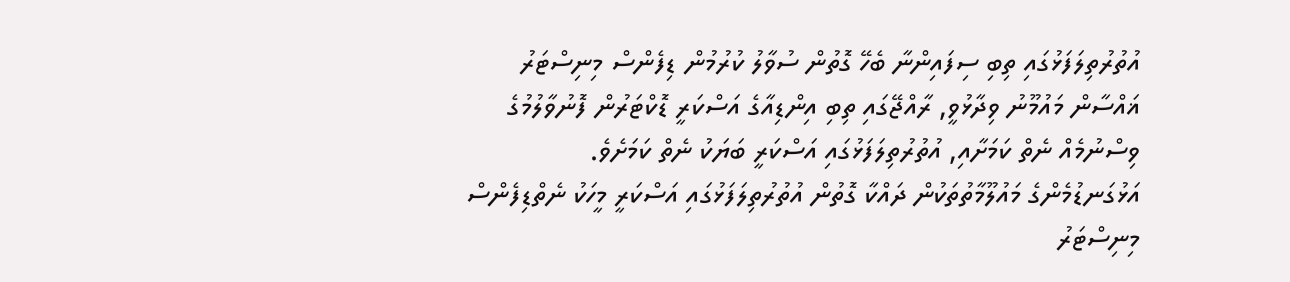އުތުރުތިލަފަޅުގައި ތިބި ސިފައިންނާ ބެހޭ ގޮތުން ސުވާލު ކުރުމުން ޑިފެންސް މިނިސްޓަރު ޣައްސާން މައުމޫނު ވިދާޅުވީ, ރާއްޖޭގައި ތިބި އިންޑިއާގެ އަސްކަރީ ޑޮކްޓަރުން ފޮނުވާލުމުގެ ވިސްނުމެއް ނެތް ކަމަށާއި, އުތުރުތިލަފަޅުގައި އަސްކަރީ ބަޔަކު ނެތް ކަމަށެވެ.
އަޅުގަނޑުމެންގެ މައުލޫމާތުތަކުން ދައްކާ ގޮތުން އުތުރުތިލަފަޅުގައި އަސްކަރީ މީހަކު ނެތްޑިފެންސް މިނިސްޓަރު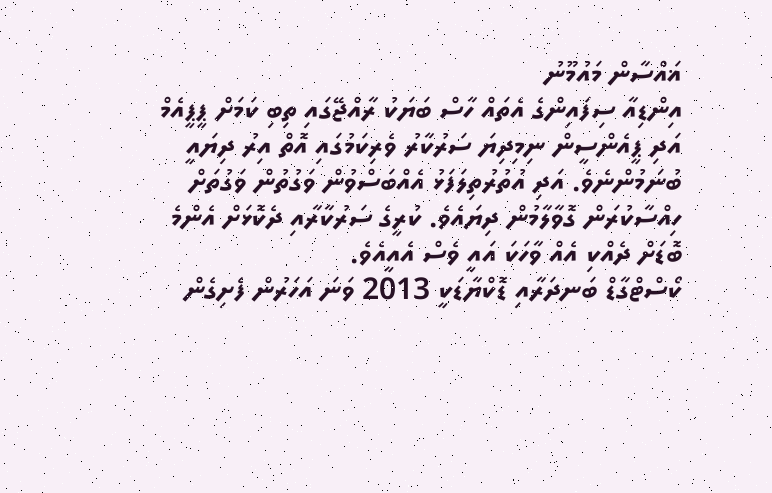ޣައްސާން މައުމޫނު
އިންޑިއާ ސިފައިންގެ އެތައް ހާސް ބަޔަކު ރާއްޖޭގައި ތިބި ކަމަށް ޕީޕީއެމް އަދި ޕީއެންސީން ނިމިދިޔަ ސަރުކާރު ވެރިކަމުގައި އޮތް އިރު ދިޔައީ ބުނަމުންނެވެ. އަދި އުތުރުތިލަފަޅު އެއްބަސްވުން ވަގުތުން ވަގުތަށް ހިއްސާކުރަން ގޮވާލާމުން ދިޔައެވެ. ކުރީގެ ސަރުކާރާއި ދެކޮޅަށް އެންމެ ބޮޑަށް ދެއްކި އެއް ވާހަކަ އައީ ވެސް އެއީއެވެ.
ކޯސްޓްގާޑް ބަނދަރާއި ޑޮކްޔާޑަކީ 2013 ވަނަ އަހަރުން ފެށިގެން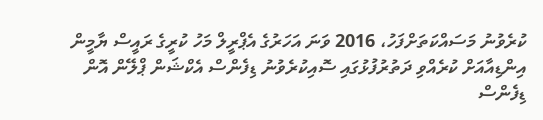ކުރެވުނު މަސައްކަތަށްފަހު، 2016 ވަނަ އަހަރުގެ އެޕްރީލް މަހު ކުރީގެ ރައީސް ޔާމީން އިންޑިއާއަށް ކުރެއްވި ދަތުރުފުޅުގައި ސޮއިކުރެވުނު ޑިފެންސް އެކްޝަން ޕްލޭން އޮން ޑިފެންސް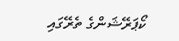ކޯޕަރޭޝަންގެ ތެރޭގައި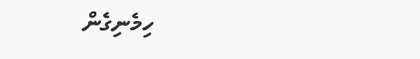ހިމެނިގެން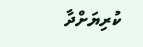ކުރިޔަށްދާ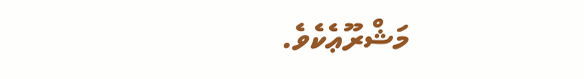މަޝްރޫޢެކެވެ.